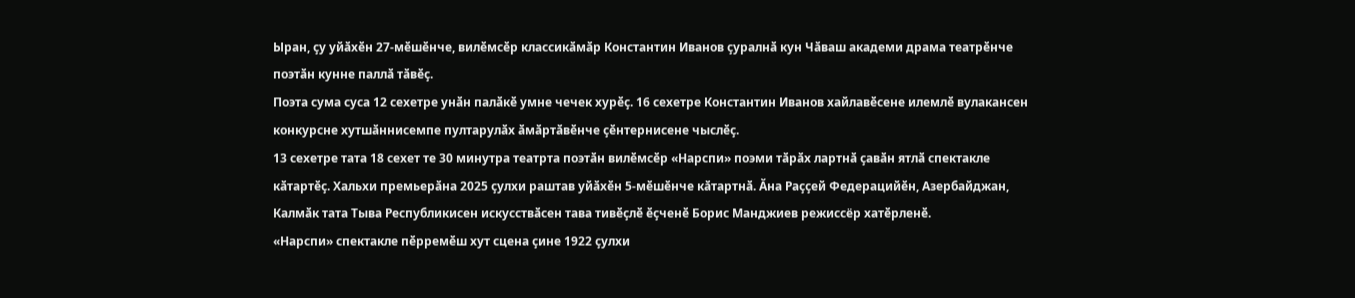Ыран, ҫу уйӑхӗн 27-мӗшӗнче, вилӗмсӗр классикӑмӑр Константин Иванов ҫуралнӑ кун Чӑваш академи драма театрӗнче поэтӑн кунне паллӑ тӑвӗҫ.
Поэта сума суса 12 сехетре унӑн палӑкӗ умне чечек хурӗҫ. 16 сехетре Константин Иванов хайлавӗсене илемлӗ вулакансен конкурсне хутшӑннисемпе пултарулӑх ӑмӑртӑвӗнче ҫӗнтернисене чыслӗҫ.
13 сехетре тата 18 сехет те 30 минутра театрта поэтӑн вилӗмсӗр «Нарспи» поэми тӑрӑх лартнӑ ҫавӑн ятлӑ спектакле кӑтартӗҫ. Хальхи премьерӑна 2025 ҫулхи раштав уйӑхӗн 5-мӗшӗнче кӑтартнӑ. Ӑна Раҫҫей Федерацийӗн, Азербайджан, Калмӑк тата Тыва Республикисен искусствӑсен тава тивӗҫлӗ ӗҫченӗ Борис Манджиев режиссёр хатӗрленӗ.
«Нарспи» спектакле пӗрремӗш хут сцена ҫине 1922 ҫулхи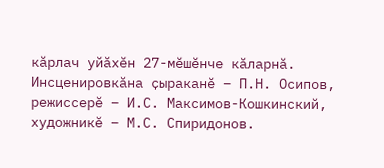кӑрлач уйӑхӗн 27-мӗшӗнче кӑларнӑ. Инсценировкӑна ҫыраканӗ – П.Н. Осипов, режиссерӗ – И.С. Максимов-Кошкинский, художникӗ – М.С. Спиридонов.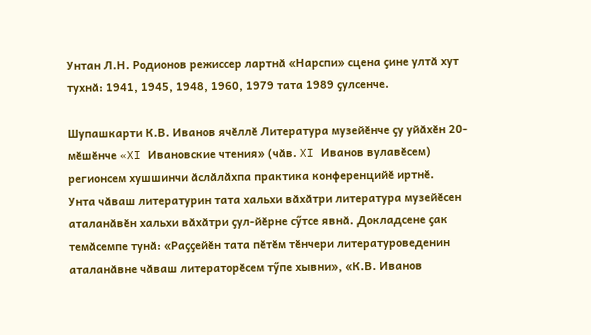Унтан Л.Н. Родионов режиссер лартнӑ «Нарспи» сцена ҫине ултӑ хут тухнӑ: 1941, 1945, 1948, 1960, 1979 тата 1989 ҫулсенче.

Шупашкарти К.В. Иванов ячӗллӗ Литература музейӗнче ҫу уйӑхӗн 20-мӗшӗнче «XI Ивановские чтения» (чӑв. XI Иванов вулавӗсем) регионсем хушшинчи ӑслӑлӑхпа практика конференцийӗ иртнӗ.
Унта чӑваш литературин тата хальхи вӑхӑтри литература музейӗсен аталанӑвӗн хальхи вӑхӑтри ҫул-йӗрне сӳтсе явнӑ. Докладсене ҫак темӑсемпе тунӑ: «Раҫҫейӗн тата пӗтӗм тӗнчери литературоведенин аталанӑвне чӑваш литераторӗсем тӳпе хывни», «К.В. Иванов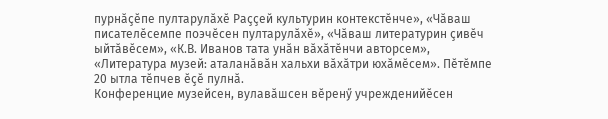пурнӑҫӗпе пултарулӑхӗ Раҫҫей культурин контекстӗнче», «Чӑваш писателӗсемпе поэчӗсен пултарулӑхӗ», «Чӑваш литературин ҫивӗч ыйтӑвӗсем», «К.В. Иванов тата унӑн вӑхӑтӗнчи авторсем», «Литература музей: аталанӑвӑн хальхи вӑхӑтри юхӑмӗсем». Пӗтӗмпе 20 ытла тӗпчев ӗҫӗ пулнӑ.
Конференцие музейсен, вулавӑшсен вӗренӳ учрежденийӗсен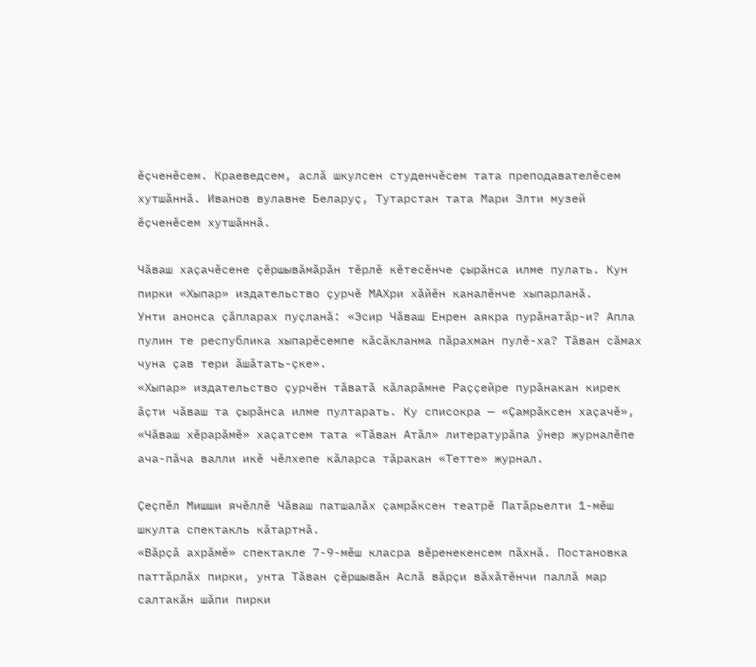ӗҫченӗсем. Краеведсем, аслӑ шкулсен студенчӗсем тата преподавателӗсем хутшӑннӑ. Иванов вулавне Беларуҫ, Тутарстан тата Мари Элти музей ӗҫченӗсем хутшӑннӑ.

Чӑваш хаҫачӗсене ҫӗршывӑмӑрӑн тӗрлӗ кӗтесӗнче ҫырӑнса илме пулать. Кун пирки «Хыпар» издательство ҫурчӗ МАХри хӑйӗн каналӗнче хыпарланӑ.
Унти анонса ҫӑпларах пуҫланӑ: «Эсир Чӑваш Енрен аякра пурӑнатӑр-и? Апла пулин те республика хыпарӗсемпе кӑсӑкланма пӑрахман пулӗ-ха? Тӑван сӑмах чуна ҫав тери ӑшӑтать-ҫке».
«Хыпар» издательство ҫурчӗн тӑватӑ кӑларӑмне Раҫҫейре пурӑнакан кирек ӑҫти чӑваш та ҫырӑнса илме пултарать. Ку списокра — «Ҫамрӑксен хаҫачӗ», «Чӑваш хӗрарӑмӗ» хаҫатсем тата «Тӑван Атӑл» литературӑпа ӳнер журналӗпе ача-пӑча валли икӗ чӗлхепе кӑларса тӑракан «Тетте» журнал.

Ҫеҫпӗл Мишши ячӗллӗ Чӑваш патшалӑх ҫамрӑксен театрӗ Патӑрьелти 1-мӗш шкулта спектакль кӑтартнӑ.
«Вӑрҫӑ ахрӑмӗ» спектакле 7-9-мӗш класра вӗренекенсем пӑхнӑ. Постановка паттӑрлӑх пирки, унта Тӑван ҫӗршывӑн Аслӑ вӑрҫи вӑхӑтӗнчи паллӑ мар салтакӑн шӑпи пирки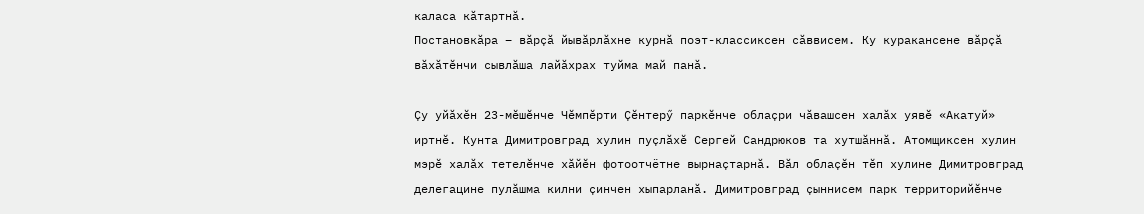каласа кӑтартнӑ.
Постановкӑра – вӑрҫӑ йывӑрлӑхне курнӑ поэт-классиксен сӑввисем. Ку куракансене вӑрҫӑ вӑхӑтӗнчи сывлӑша лайӑхрах туйма май панӑ.

Ҫу уйӑхӗн 23-мӗшӗнче Чӗмпӗрти Ҫӗнтерӳ паркӗнче облаҫри чӑвашсен халӑх уявӗ «Акатуй» иртнӗ. Кунта Димитровград хулин пуҫлӑхӗ Сергей Сандрюков та хутшӑннӑ. Атомщиксен хулин мэрӗ халӑх тетелӗнче хӑйӗн фотоотчётне вырнаҫтарнӑ. Вӑл облаҫӗн тӗп хулине Димитровград делегацине пулӑшма килни ҫинчен хыпарланӑ. Димитровград ҫыннисем парк территорийӗнче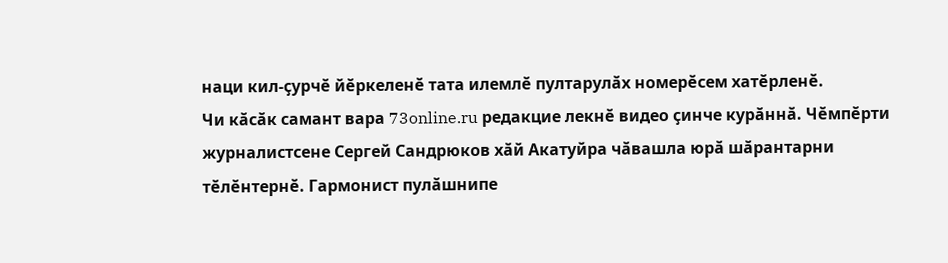наци кил-ҫурчӗ йӗркеленӗ тата илемлӗ пултарулӑх номерӗсем хатӗрленӗ.
Чи кӑсӑк самант вара 73online.ru редакцие лекнӗ видео ҫинче курӑннӑ. Чӗмпӗрти журналистсене Сергей Сандрюков хӑй Акатуйра чӑвашла юрӑ шӑрантарни тӗлӗнтернӗ. Гармонист пулӑшнипе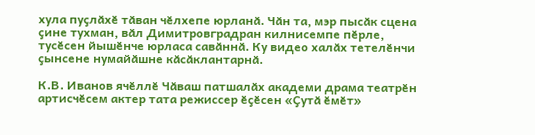хула пуҫлӑхӗ тӑван чӗлхепе юрланӑ. Чӑн та, мэр пысӑк сцена ҫине тухман, вӑл Димитровградран килнисемпе пӗрле, тусӗсен йышӗнче юрласа савӑннӑ. Ку видео халӑх тетелӗнчи ҫынсене нумайӑшне кӑсӑклантарнӑ.

К.В. Иванов ячӗллӗ Чӑваш патшалӑх академи драма театрӗн артисчӗсем актер тата режиссер ӗҫӗсен «Ҫутӑ ӗмӗт»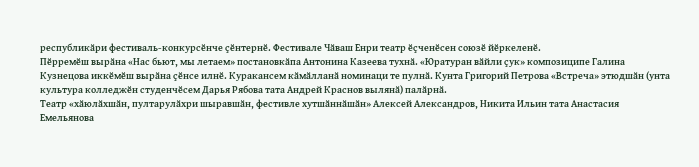республикӑри фестиваль‑конкурсӗнче ҫӗнтернӗ. Фестивале Чӑваш Енри театр ӗҫченӗсен союзӗ йӗркеленӗ.
Пӗрремӗш вырӑна «Нас бьют, мы летаем» постановкӑпа Антонина Казеева тухнӑ. «Юратуран вӑйли ҫук» композиципе Галина Кузнецова иккӗмӗш вырӑна ҫӗнсе илнӗ. Куракансем кӑмӑлланӑ номинаци те пулнӑ. Кунта Григорий Петрова «Встреча» этюдшӑн (унта культура колледжӗн студенчӗсем Дарья Рябова тата Андрей Краснов вылянӑ) палӑрнӑ.
Театр «хӑюлӑхшӑн, пултарулӑхри шыравшӑн, фестивле хутшӑннӑшӑн» Алексей Александров, Никита Ильин тата Анастасия Емельянова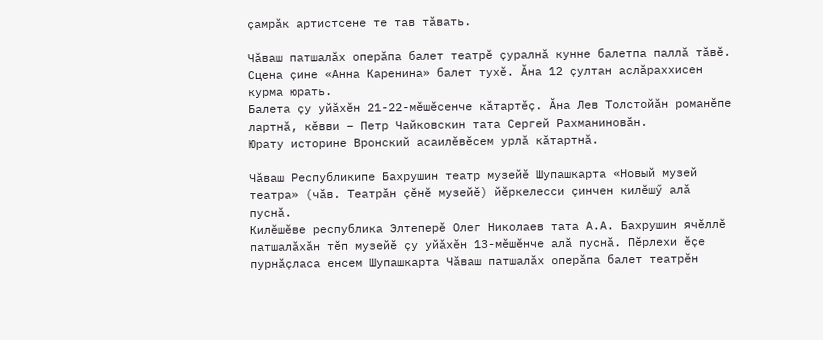ҫамрӑк артистсене те тав тӑвать.

Чӑваш патшалӑх оперӑпа балет театрӗ ҫуралнӑ кунне балетпа паллӑ тӑвӗ. Сцена ҫине «Анна Каренина» балет тухӗ. Ӑна 12 ҫултан аслӑраххисен курма юрать.
Балета ҫу уйӑхӗн 21-22-мӗшӗсенче кӑтартӗҫ. Ӑна Лев Толстойӑн романӗпе лартнӑ, кӗвви – Петр Чайковскин тата Сергей Рахманиновӑн.
Юрату историне Вронский асаилӗвӗсем урлӑ кӑтартнӑ.

Чӑваш Республикипе Бахрушин театр музейӗ Шупашкарта «Новый музей театра» (чӑв. Театрӑн ҫӗнӗ музейӗ) йӗркелесси ҫинчен килӗшӳ алӑ пуснӑ.
Килӗшӗве республика Элтеперӗ Олег Николаев тата А.А. Бахрушин ячӗллӗ патшалӑхӑн тӗп музейӗ ҫу уйӑхӗн 13-мӗшӗнче алӑ пуснӑ. Пӗрлехи ӗҫе пурнӑҫласа енсем Шупашкарта Чӑваш патшалӑх оперӑпа балет театрӗн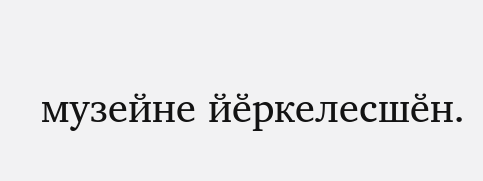музейне йӗркелесшӗн.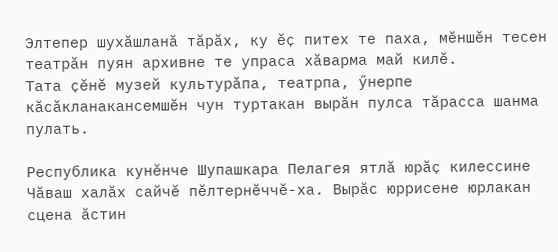Элтепер шухӑшланӑ тӑрӑх, ку ӗҫ питех те паха, мӗншӗн тесен театрӑн пуян архивне те упраса хӑварма май килӗ.
Тата ҫӗнӗ музей культурӑпа, театрпа, ӳнерпе кӑсӑкланакансемшӗн чун туртакан вырӑн пулса тӑрасса шанма пулать.

Республика кунӗнче Шупашкара Пелагея ятлӑ юрӑҫ килессине Чӑваш халӑх сайчӗ пӗлтернӗччӗ-ха. Вырӑс юррисене юрлакан сцена ӑстин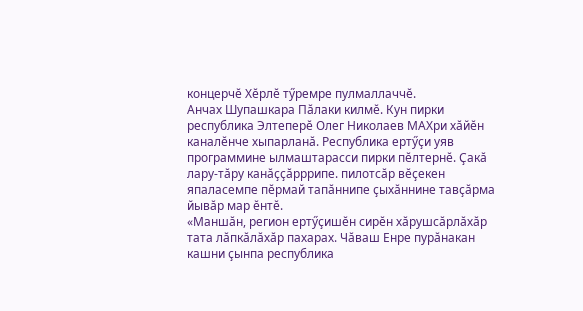концерчӗ Хӗрлӗ тӳремре пулмаллаччӗ.
Анчах Шупашкара Пӑлаки килмӗ. Кун пирки республика Элтеперӗ Олег Николаев МАХри хӑйӗн каналӗнче хыпарланӑ. Республика ертӳҫи уяв программине ылмаштарасси пирки пӗлтернӗ. Ҫакӑ лару-тӑру канӑҫҫӑрррипе. пилотсӑр вӗҫекен япаласемпе пӗрмай тапӑннипе ҫыхӑннине тавҫӑрма йывӑр мар ӗнтӗ.
«Маншӑн, регион ертӳҫишӗн сирӗн хӑрушсӑрлӑхӑр тата лӑпкӑлӑхӑр пахарах. Чӑваш Енре пурӑнакан кашни ҫынпа республика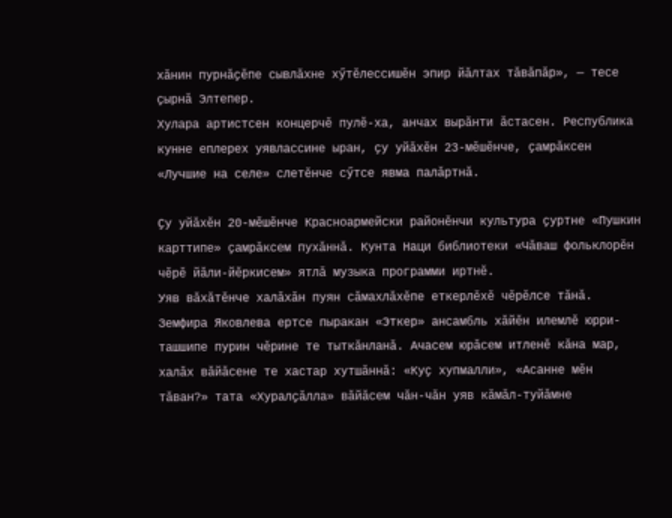хӑнин пурнӑҫӗпе сывлӑхне хӳтӗлессишӗн эпир йӑлтах тӑвӑпӑр», — тесе ҫырнӑ Элтепер.
Хулара артистсен концерчӗ пулӗ-ха, анчах вырӑнти ӑстасен. Республика кунне еплерех уявлассине ыран, ҫу уйӑхӗн 23-мӗшӗнче, ҫамрӑксен «Лучшие на селе» слетӗнче сӳтсе явма палӑртнӑ.

Ҫу уйӑхӗн 20-мӗшӗнче Красноармейски районӗнчи культура ҫуртне «Пушкин карттипе» ҫамрӑксем пухӑннӑ. Кунта Наци библиотеки «Чӑваш фольклорӗн чӗрӗ йӑли-йӗркисем» ятлӑ музыка программи иртнӗ.
Уяв вӑхӑтӗнче халӑхӑн пуян сӑмахлӑхӗпе еткерлӗхӗ чӗрӗлсе тӑнӑ. Земфира Яковлева ертсе пыракан «Эткер» ансамбль хӑйӗн илемлӗ юрри-ташшипе пурин чӗрине те тыткӑнланӑ. Ачасем юрӑсем итленӗ кӑна мар, халӑх вӑйӑсене те хастар хутшӑннӑ: «Куҫ хупмалли», «Асанне мӗн тӑван?» тата «Хуралҫӑлла» вӑйӑсем чӑн-чӑн уяв кӑмӑл-туйӑмне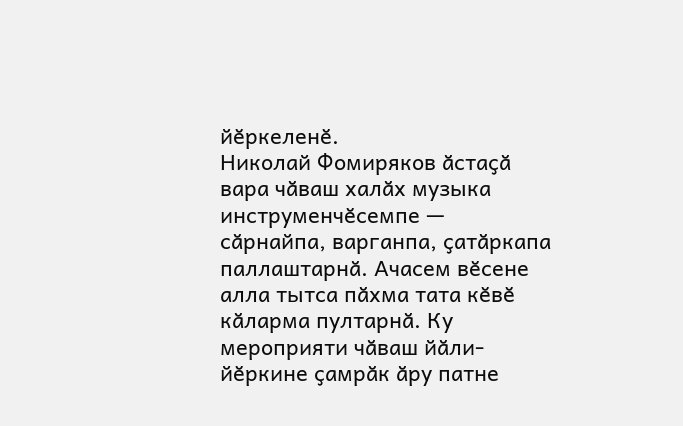йӗркеленӗ.
Николай Фомиряков ӑстаҫӑ вара чӑваш халӑх музыка инструменчӗсемпе — сӑрнайпа, варганпа, ҫатӑркапа паллаштарнӑ. Ачасем вӗсене алла тытса пӑхма тата кӗвӗ кӑларма пултарнӑ. Ку мероприяти чӑваш йӑли-йӗркине ҫамрӑк ӑру патне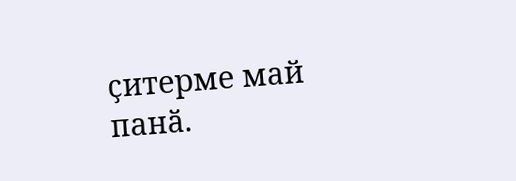ҫитерме май панӑ.